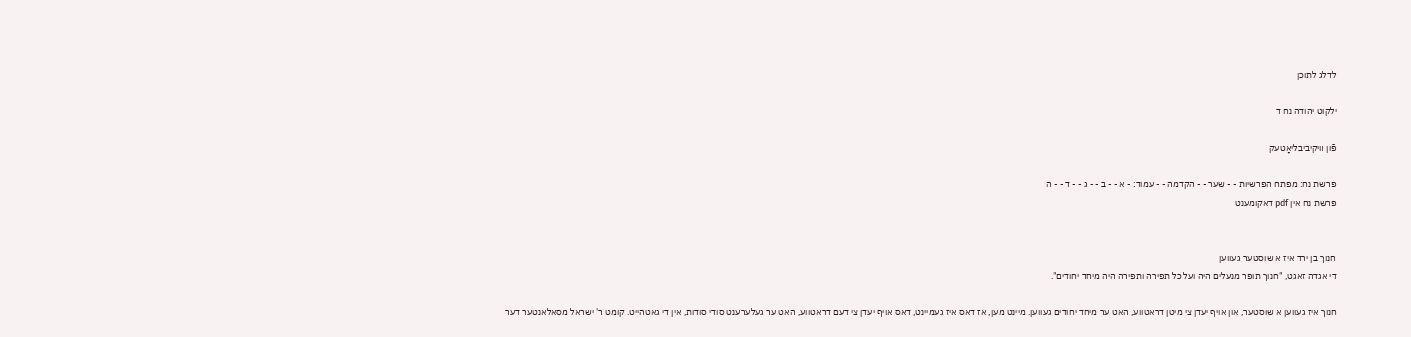לדלג לתוכן

ילקוט יהודה נח ד

פֿון װיקיביבליאָטעק

פרשת נח: מפתח הפרשיות - - שער - - הקדמה - - עמוד: - א - - ב - - ג - - ד - - ה
פרשת נח אין pdf דאקומענט


חנוך בן ירד איז א שוסטער געווען
די אגדה זאגט, "חנוך תופר מנעלים היה ועל כל תפירה ותפירה היה מיחד יחודים".

חנוך איז געווען א שוסטער, און אויף יעדן צי מיטן דראטווע, האט ער מיחד יחודים געווען. מיינט מען, אז דאס איז געמיינט, דאס אויף יעדן צי דעם דראטווע, האט ער געלערענט סודי סודות, אין די גאטהייט. קומט ר' ישראל מסאלאנטער דער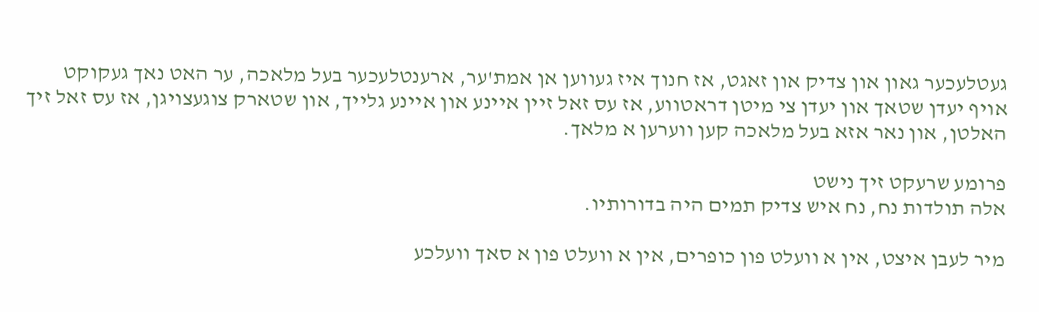געטלעכער גאון און צדיק און זאגט, אז חנוך איז געווען אן אמת'ער, ארענטלעכער בעל מלאכה, ער האט נאך געקוקט אויף יעדן שטאך און יעדן צי מיטן דראטווע, אז עס זאל זיין איינע און איינע גלייך, און שטארק צוגעצויגן, אז עס זאל זיך האלטן, און נאר אזא בעל מלאכה קען ווערען א מלאך.

פרומע שרעקט זיך נישט
אלה תולדות נח, נח איש צדיק תמים היה בדורותיו.

מיר לעבן איצט, אין א וועלט פון כופרים, אין א וועלט פון א סאך וועלכע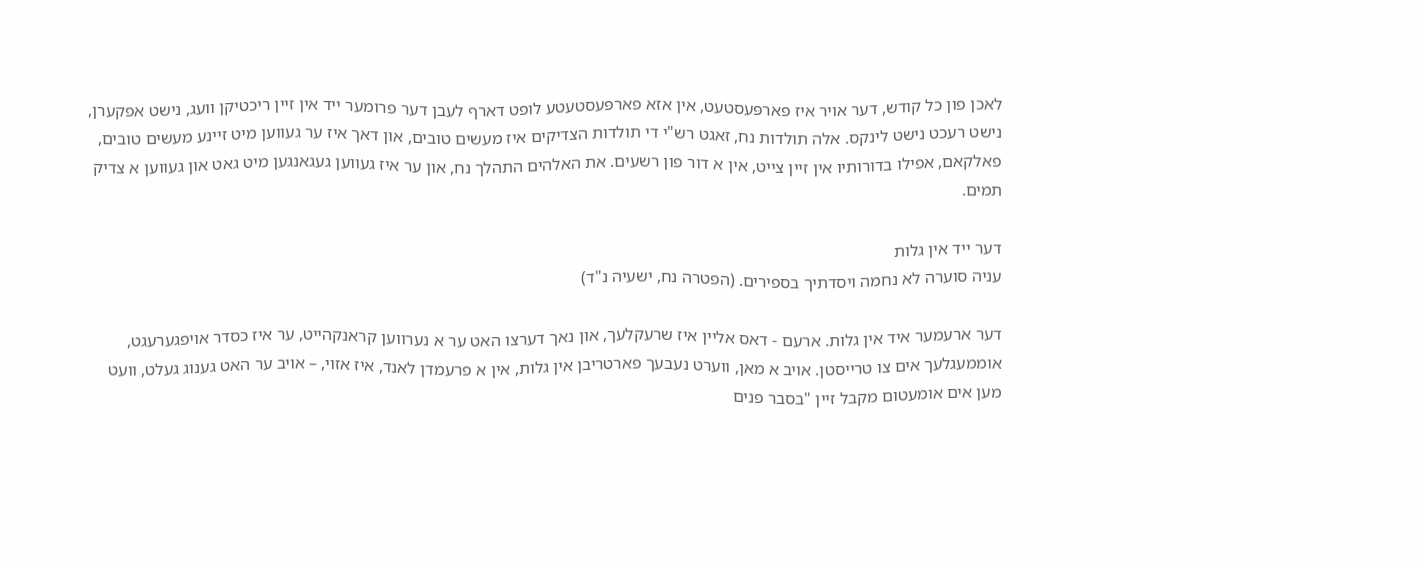לאכן פון כל קודש, דער אויר איז פארפּעסטעט, אין אזא פארפּעסטעטע לופט דארף לעבן דער פרומער ייד אין זיין ריכטיקן וועג, נישט אפקערן, נישט רעכט נישט לינקס. אלה תולדות נח, זאגט רש"י די תולדות הצדיקים איז מעשים טובים, און דאך איז ער געווען מיט זיינע מעשים טובים, פאלקאם, אפילו בדורותיו אין זיין צייט, אין א דור פון רשעים. את האלהים התהלך נח, און ער איז געווען געגאנגען מיט גאט און געווען א צדיק תמים.

דער ייד אין גלות
עניה סוערה לא נחמה ויסדתיך בספירים. (הפטרה נח, ישעיה נ"ד)

דער ארעמער איד אין גלות. ארעם - דאס אליין איז שרעקלעך, און נאך דערצו האט ער א נערווען קראנקהייט, ער איז כסדר אויפגערעגט, אוממעגלעך אים צו טרייסטן. אויב א מאן, ווערט נעבעך פארטריבן אין גלות, אין א פרעמדן לאנד, איז אזוי, – אויב ער האט גענוג געלט, וועט מען אים אומעטום מקבל זיין "בסבר פנים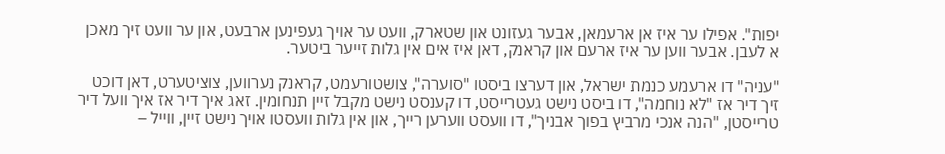יפות". אפילו ער איז אן ארעמאן, אבער געזונט און שטארק, וועט ער אויך געפינען ארבעט, און ער וועט זיך מאכן א לעבן. אבער ווען ער איז ארעם און קראנק, דאן איז אים אין גלות זייער ביטער.

"עניה" דו ארעמע כנמת ישראל, און דערצו ביסטו "סוערה", צושטורעמט, קראנק נערווען, צוציטערט, דאן דוכט זיך דיר אז "לא נוחמה", דו ביסט נישט געטרייסט, דו קענסט נישט מקבל זיין תנחומין. זאג איך דיר אז איך וועל דיר טרייסטן, "הנה אנכי מרביץ בפוך אבניך", דו וועסט ווערען רייך, און אין גלות וועסטו אויך נישט זיין, ווייל –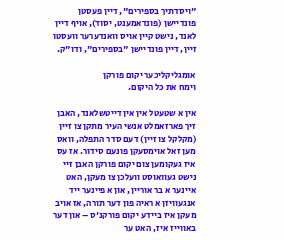"ויסדתיך בספירים", דיין פעסטן פונדיישן (פונדאמענט, יסוד), אויף דיין לאנד, נישט קיין אויס וואנדערער וועסטו זיין, דיין פונדיישן "בספירים", ודו"ק.

אומגליקליכער יקום פורקן
וימח את כל היקום.

אין א שטעטל אין אין דייטשלאנד, האבן זיך פארזאמלט אנשי העיר מתקן צו זיין (מקלקל צו זיין) דעם סדר התפלה, וואס מען זאל אוימסעקן פונעם סידור. אז עס איז געקומען צום יקום פורקן האבן זיי נישט געוואוסט וועלכן צו מעקן, האט איינער א בר אוריין, און א פיינער ייד אנגעוויזן א ראיה פון דער תורה, אז אויב מעקן איז ביידע יקום פורקנ'ס – און דער באווייז איז, האט ער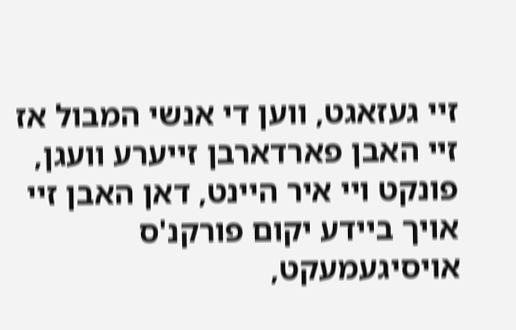זיי געזאגט, ווען די אנשי המבול אז זיי האבן פארדארבן זייערע וועגן, פונקט ויי איר היינט, דאן האבן זיי אויך ביידע יקום פורקנ'ס אויסיגעמעקט,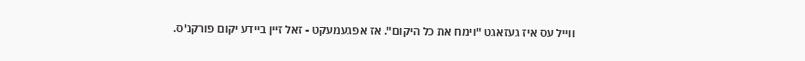ווייל עס איז געזאגט "וימח את כל היקום". אז אפגעמעקט - זאל זיין ביידע יקום פורקנ'ס.